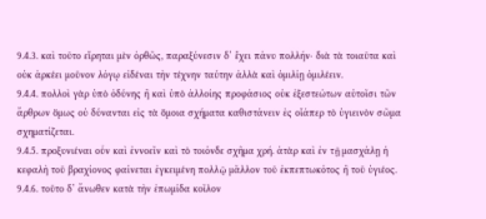9.4.3. καὶ τοῦτο εἴρηται µὲν ὀρθῶς, παραξύνεσιν δ’ ἔχει πάνυ πολλήν· διὰ τὰ τοιαῦτα καὶ οὐκ ἀρκέει µοῦνον λόγῳ εἰδέναι τὴν τέχνην ταύτην ἀλλὰ καὶ ὁµιλίῃ ὁµιλέειν.
9.4.4. πολλοὶ γὰρ ὑπὸ ὀδύνης ἢ καὶ ὑπὸ ἀλλοίης προφάσιος οὐκ ἐξεστεώτων αὐτοῖσι τῶν ἄρθρων ὅµως οὐ δύνανται εἰς τὰ ὅµοια σχήµατα καθιστάνειν ἐς οἷάπερ τὸ ὑγιεινὸν σῶµα σχηµατίζεται.
9.4.5. προξυνιέναι οὖν καὶ ἐννοεῖν καὶ τὸ τοιόνδε σχῆµα χρή. ἀτὰρ καὶ ἐν τῇ µασχάλῃ ἡ κεφαλὴ τοῦ βραχίονος φαίνεται ἐγκειµένη πολλῷ µᾶλλον τοῦ ἐκπεπτωκότος ἢ τοῦ ὑγιέος.
9.4.6. τοῦτο δ’ ἄνωθεν κατὰ τὴν ἐπωµίδα κοῖλον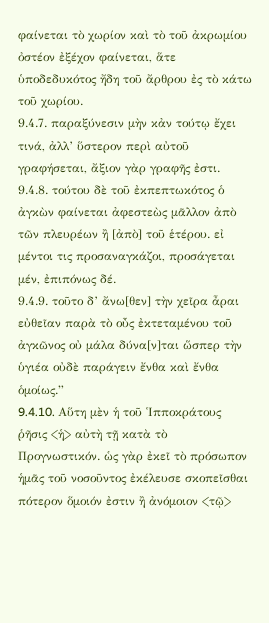φαίνεται τὸ χωρίον καὶ τὸ τοῦ ἀκρωµίου ὀστέον ἐξέχον φαίνεται, ἅτε ὑποδεδυκότος ἤδη τοῦ ἄρθρου ἐς τὸ κάτω τοῦ χωρίου.
9.4.7. παραξύνεσιν µὴν κἀν τούτῳ ἔχει τινά, ἀλλ’ ὕστερον περὶ αὐτοῦ γραφήσεται, ἄξιον γὰρ γραφῆς ἐστι.
9.4.8. τούτου δὲ τοῦ ἐκπεπτωκότος ὁ ἀγκὼν φαίνεται ἀφεστεὼς µᾶλλον ἀπὸ τῶν πλευρέων ἢ [ἀπὸ] τοῦ ἑτέρου. εἰ µέντοι τις προσαναγκάζοι, προσάγεται µέν, ἐπιπόνως δέ.
9.4.9. τοῦτο δ’ ἄνω[θεν] τὴν χεῖρα ἆραι εὐθεῖαν παρὰ τὸ οὖς ἐκτεταµένου τοῦ ἀγκῶνος οὐ µάλα δύνα[ν]ται ὥσπερ τὴν ὑγιέα οὐδὲ παράγειν ἔνθα καὶ ἔνθα ὁµοίως.”
9.4.10. Aὕτη µὲν ἡ τοῦ ῾Ιπποκράτους ῥῆσις <ἡ> αὐτὴ τῇ κατὰ τὸ Προγνωστικόν. ὡς γὰρ ἐκεῖ τὸ πρόσωπον ἡµᾶς τοῦ νοσοῦντος ἐκέλευσε σκοπεῖσθαι πότερον ὅµοιόν ἐστιν ἢ ἀνόµοιον <τῷ>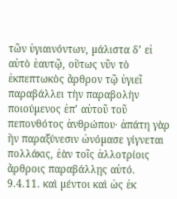τῶν ὑγιαινόντων, µάλιστα δ’ εἰ αὐτὸ ἑαυτῷ, οὕτως νῦν τὸ ἐκπεπτωκὸς ἄρθρον τῷ ὑγιεῖ παραβάλλει τὴν παραβολὴν ποιούµενος ἐπ’ αὐτοῦ τοῦ πεπονθότος ἀνθρώπου· ἀπάτη γὰρ ἣν παραξύνεσιν ὠνόµασε γίγνεται πολλάκις, ἐὰν τοῖς ἀλλοτρίοις ἄρθροις παραβάλλῃς αὐτό.
9.4.11. καὶ µέντοι καὶ ὡς ἐκ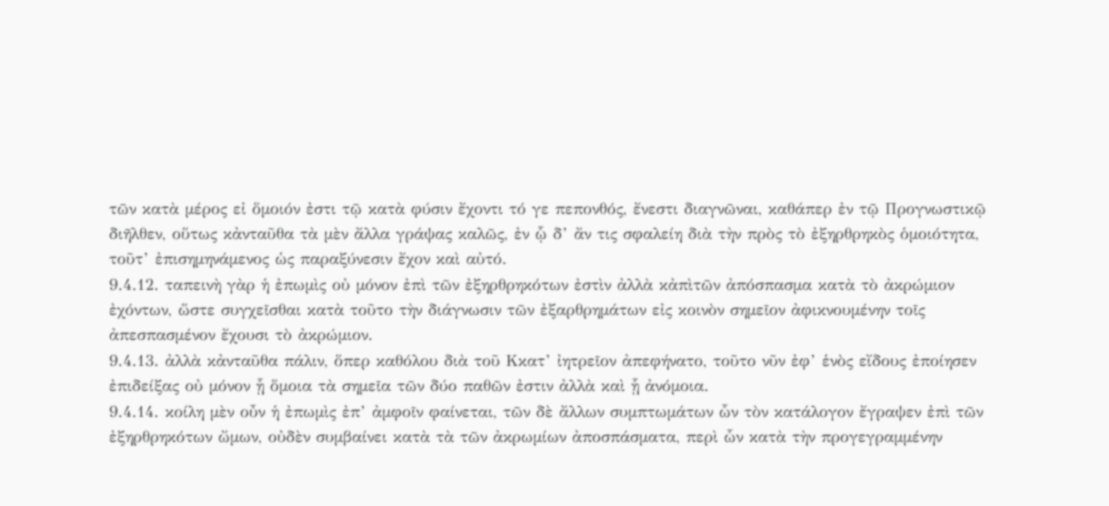τῶν κατὰ µέρος εἰ ὅµοιόν ἐστι τῷ κατὰ φύσιν ἔχοντι τό γε πεπονθός, ἔνεστι διαγνῶναι, καθάπερ ἐν τῷ Προγνωστικῷ διῆλθεν, οὕτως κἀνταῦθα τὰ µὲν ἄλλα γράψας καλῶς, ἐν ᾧ δ’ ἄν τις σφαλείη διὰ τὴν πρὸς τὸ ἐξηρθρηκὸς ὁµοιότητα, τοῦτ’ ἐπισηµηνάµενος ὡς παραξύνεσιν ἔχον καὶ αὐτό.
9.4.12. ταπεινὴ γὰρ ἡ ἐπωµὶς οὐ µόνον ἐπὶ τῶν ἐξηρθρηκότων ἐστὶν ἀλλὰ κἀπὶτῶν ἀπόσπασµα κατὰ τὸ ἀκρώµιον ἐχόντων, ὥστε συγχεῖσθαι κατὰ τοῦτο τὴν διάγνωσιν τῶν ἐξαρθρηµάτων εἰς κοινὸν σηµεῖον ἀφικνουµένην τοῖς ἀπεσπασµένον ἔχουσι τὸ ἀκρώµιον.
9.4.13. ἀλλὰ κἀνταῦθα πάλιν, ὅπερ καθόλου διὰ τοῦ Kκατ’ ἰητρεῖον ἀπεφήνατο, τοῦτο νῦν ἐφ’ ἑνὸς εἴδους ἐποίησεν ἐπιδείξας οὐ µόνον ᾗ ὅµοια τὰ σηµεῖα τῶν δύο παθῶν ἐστιν ἀλλὰ καὶ ᾗ ἀνόµοια.
9.4.14. κοίλη µὲν οὖν ἡ ἐπωµὶς ἐπ’ ἀµφοῖν φαίνεται, τῶν δὲ ἄλλων συµπτωµάτων ὧν τὸν κατάλογον ἔγραψεν ἐπὶ τῶν ἐξηρθρηκότων ὤµων, οὐδὲν συµβαίνει κατὰ τὰ τῶν ἀκρωµίων ἀποσπάσµατα, περὶ ὧν κατὰ τὴν προγεγραµµένην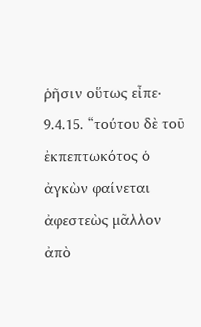ῥῆσιν οὕτως εἶπε·
9.4.15. “τούτου δὲ τοῦ ἐκπεπτωκότος ὁ ἀγκὼν φαίνεται ἀφεστεὼς µᾶλλον ἀπὸ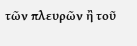τῶν πλευρῶν ἢ τοῦ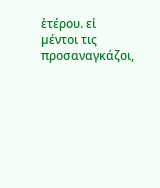ἑτέρου. εἰ µέντοι τις προσαναγκάζοι,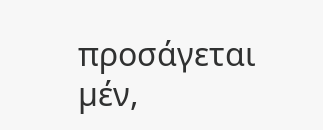προσάγεται µέν,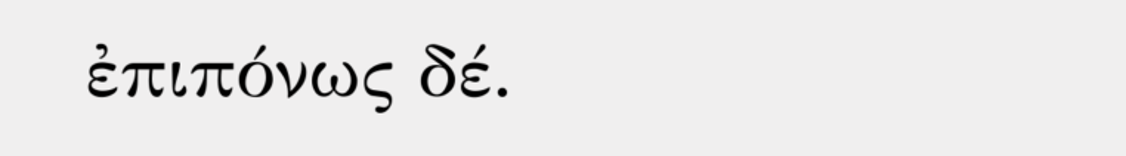ἐπιπόνως δέ.